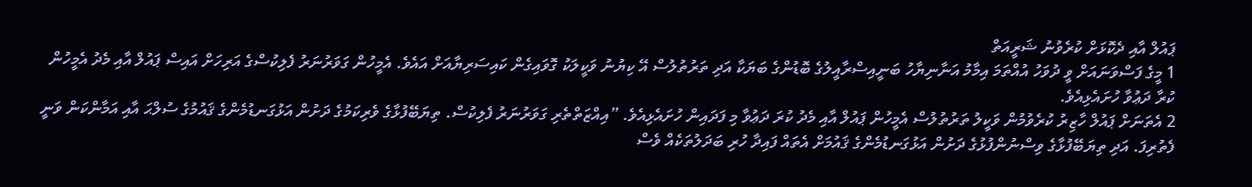ޕައުލް އާއި ދެކޮޅަށް ކުރެވުނު ޝަރީއަތް
1 މީގެ ފަސްވަނައަށް ވީ ދުވަހު އުއްތަމަ އިމާމު އަނާނިޔާހު ބަނީއިސްރާއީލުގެ ބޮޑުންގެ ބަޔަކާ އަދި ތަރުތުލުސް އޭ ކިޔުނު ވަކީލަކު ގޮވައިގެން ކައިސަރިޔާއަށް އައެވެ. އެމީހުން ގަވަރުނަރު ފެލިކުސްގެ އަރިހަށް އައިސް ޕައުލް އާއި މެދު އެމީހުން ކުރާ ދަޢުވާ ހުށައެޅިއެވެ.
2 އެތަނަށް ޕައުލް ހާޒިރު ކުރެވުމުން ވަކީލު ތަރުތުލުސް އެމީހުން ޕައުލް އާއި މެދު ކުރަ ދަޢުވާ މި ފަދައިން ހުށައެޅިއެވެ. ”އިއްޒަތްތެރި ގަވަރުނަރު ފެލިކުސް. ތިޔަބޭފުޅާގެ ވެރިކަމުގެ ދަށުން އަޅުގަނޑުމެންގެ ޤައުމުގެ ސުލްޙަ އާއި އަމާންކަން ވަނީ ފެތުރިފަ. އަދި ތިޔަބޭފުޅާގެ ވިސްނުންފުޅުގެ ދަށުން އަޅުގަނޑުމެންގެ ޤައުމަށް އެތައް ފައިދާ ހުރި ބަދަލުތަކެއް ވެސް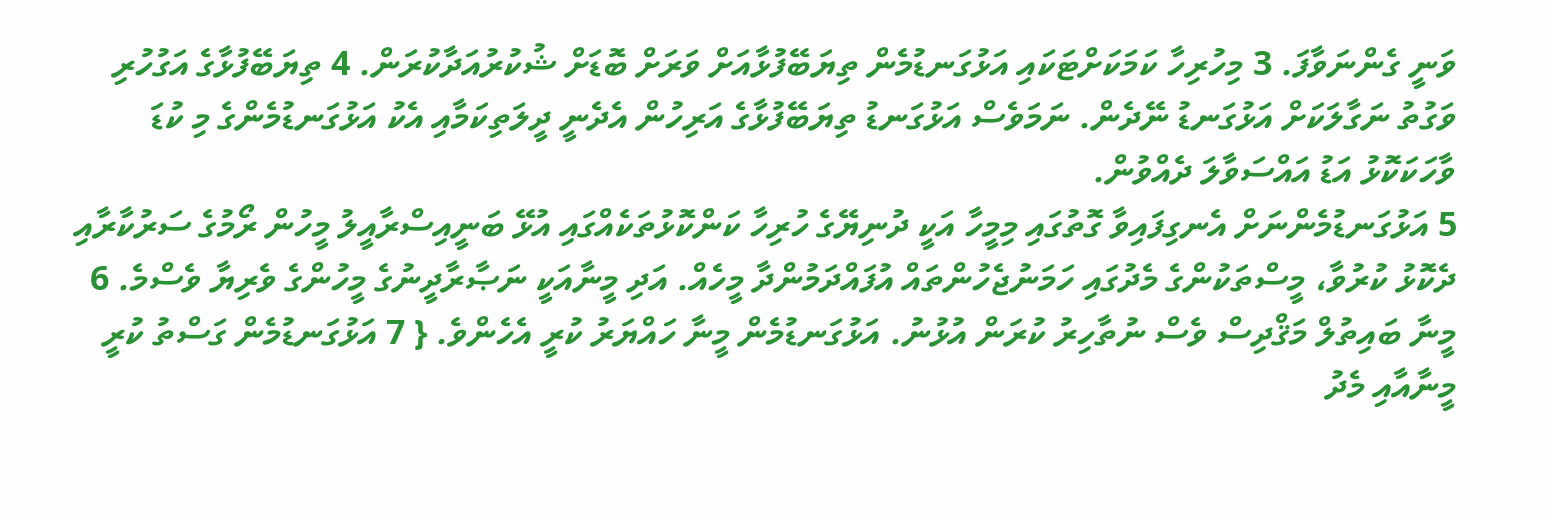ވަނީ ގެންނަވާފަ. 3 މިހުރިހާ ކަމަކަށްޓަކައި އަޅުގަނޑުމެން ތިޔަބޭފުޅާއަށް ވަރަށް ބޮޑަށް ޝުކުރުއަދާކުރަން. 4 ތިޔަބޭފުޅާގެ އަގުހުރި ވަގުތު ނަގާލަކަށް އަޅުގަނޑު ނޭދެން. ނަމަވެސް އަޅުގަނޑު ތިޔަބޭފުޅާގެ އަރިހުން އެދެނީ ދީލަތިކަމާއި އެކު އަޅުގަނޑުމެންގެ މި ކުޑަ ވާހަކަކޮޅު އަޑު އައްސަވާލަ ދެއްވުން.
5 އަޅުގަނޑުމެންނަށް އެނގިފައިވާ ގޮތުގައި މިމީހާ އަކީ ދުނިޔޭގެ ހުރިހާ ކަންކޮޅުތަކެއްގައި އުޅޭ ބަނީއިސްރާއީލު މީހުން ރޯމުގެ ސަރުކާރާއި ދެކޮޅު ކުރުވާ، މީސްތަކުންގެ މެދުގައި ހަމަނުޖެހުންތައް އުފައްދަމުންދާ މީހެއް. އަދި މީނާއަކީ ނަޞާރާދީނުގެ މީހުންގެ ވެރިޔާ ވެސްމެ. 6 މީނާ ބައިތުލް މަޤްދިސް ވެސް ނުތާހިރު ކުރަން އުޅުނު. އަޅުގަނޑުމެން މީނާ ހައްޔަރު ކުރީ އެހެންވެ. { 7 އަޅުގަނޑުމެން ގަސްތު ކުރީ މީނާއާއި މެދު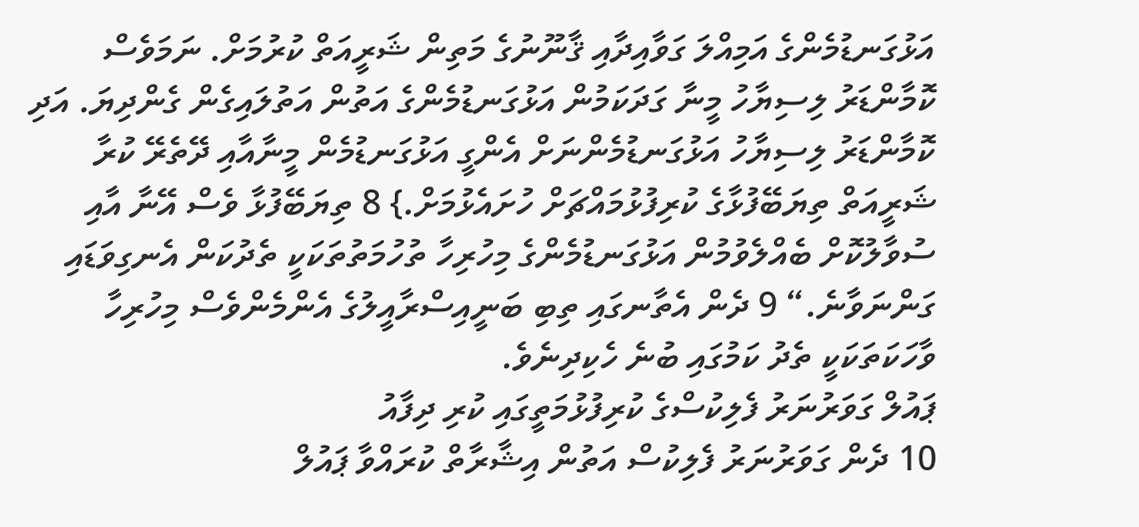އަޅުގަނޑުމެންގެ އަމިއްލަ ގަވާއިދާއި ޤާނޫނުގެ މަތިން ޝަރީއަތް ކުރުމަށް. ނަމަވެސް ކޮމާންޑަރު ލިސިޔާހު މީނާ ގަދަކަމުން އަޅުގަނޑުމެންގެ އަތުން އަތުލައިގެން ގެންދިޔަ. އަދި ކޮމާންޑަރު ލިސިޔާހު އަޅުގަނޑުމެންނަށް އެންގީ އަޅުގަނޑުމެން މީނާއާއި ދޭތެރޭ ކުރާ ޝަރީއަތް ތިޔަބޭފުޅާގެ ކުރިފުޅުމައްޗަށް ހުށައެޅުމަށް.} 8 ތިޔަބޭފުޅާ ވެސް އޭނާ އާއި ސުވާލުކޮށް ބެއްލެވުމުން އަޅުގަނޑުމެންގެ މިހުރިހާ ތުހުމަތުތަކަކީ ތެދުކަން އެނގިވަޑައި ގަންނަވާނެ.“ 9 ދެން އެތާނގައި ތިބި ބަނީއިސްރާއީލުގެ އެންމެންވެސް މިހުރިހާ ވާހަކަތަކަކީ ތެދު ކަމުގައި ބުނެ ހެކިދިނެވެ.
ޕައުލް ގަވަރުނަރު ފެލިކުސްގެ ކުރިފުޅުމަތީގައި ކުރި ދިފާއު
10 ދެން ގަވަރުނަރު ފެލިކުސް އަތުން އިޝާރާތް ކުރައްވާ ޕައުލް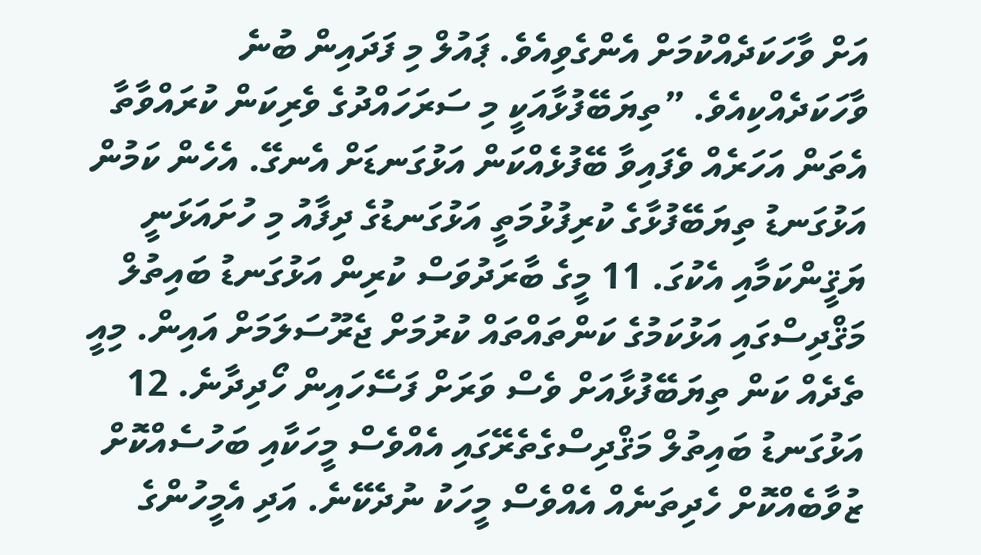އަށް ވާހަކަދެއްކުމަށް އެންގެވިއެވެ. ޕައުލް މި ފަދައިން ބުނެ ވާހަކަދެއްކިއެވެ. ”ތިޔަބޭފުޅާއަކީ މި ސަރަހައްދުގެ ވެރިކަން ކުރައްވާތާ އެތަން އަހަރެއް ވެފައިވާ ބޭފުޅެއްކަން އަޅުގަނޑަށް އެނގޭ. އެހެން ކަމުން އަޅުގަނޑު ތިޔަބޭފުޅާގެ ކުރިފުޅުމަތީ އަޅުގަނޑުގެ ދިފާއު މި ހުށައަޅަނީ ޔަޤީންކަމާއި އެކުގަ. 11 މީގެ ބާރަދުވަސް ކުރިން އަޅުގަނޑު ބައިތުލް މަޤްދިސްގައި އަޅުކަމުގެ ކަންތައްތައް ކުރުމަށް ޖެރޫސަލަމަށް އައިން. މިއީ ތެދެއް ކަން ތިޔަބޭފުޅާއަށް ވެސް ވަރަށް ފަސޭހައިން ހޯދިދާނެ. 12 އަޅުގަނޑު ބައިތުލް މަޤްދިސްގެތެރޭގައި އެއްވެސް މީހަކާއި ބަހުސެއްކޮށް ޒުވާބެއްކޮށް ހެދިތަނެއް އެއްވެސް މީހަކު ނުދެކޭނެ. އަދި އެމީހުންގެ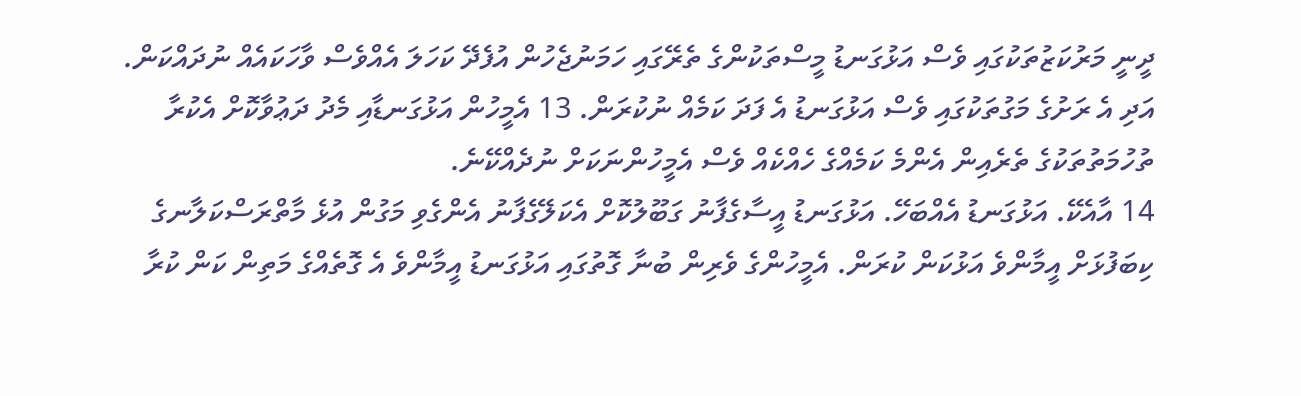ދީނީ މަރުކަޒުތަކުގައި ވެސް އަޅުގަނޑު މީސްތަކުންގެ ތެރޭގައި ހަމަނުޖެހުން އުފެދޭ ކަހަލަ އެއްވެސް ވާހަކައެއް ނުދައްކަން. އަދި އެ ރަށުގެ މަގުތަކުގައި ވެސް އަޅުގަނޑު އެ ފަދަ ކަމެއް ނުކުރަން. 13 އެމީހުން އަޅުގަނޑާއި މެދު ދަޢުވާކޮށް އެކުރާ ތުހުމަތުތަކުގެ ތެރެއިން އެންމެ ކަމެއްގެ ހެއްކެއް ވެސް އެމީހުންނަކަށް ނުދެއްކޭނެ.
14 އާއެކޭ. އަޅުގަނޑު އެއްބަހޭ. އަޅުގަނޑު އީސާގެފާނު ގަބޫލުކޮށް އެކަލޭގެފާނު އެންގެވި މަގުން އުޅެ މާތްރަސްކަލާނގެ ކިބަފުޅަށް އީމާންވެ އަޅުކަން ކުރަން. އެމީހުންގެ ވެރިން ބުނާ ގޮތުގައި އަޅުގަނޑު އީމާންވެ އެ ގޮތެއްގެ މަތިން ކަން ކުރާ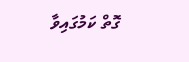ގޮތް ކަމުގައިވާ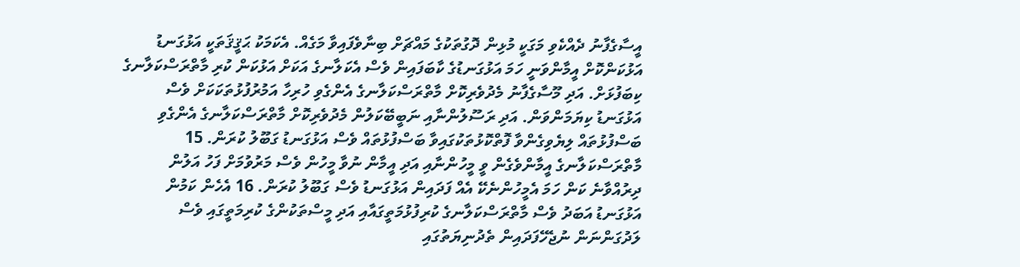އީސާގެފާނު ދެއްކެވި މަގަކީ މުޅިން ދޮގުތަކުގެ މައްޗަށް ބިނާވެފައިވާ މަގެއް. އެކަމަކު ޙަޤީޤަތަކީ އަޅުގަނޑު އަޅުކަންކޮށް އީމާންވަނީ ހަމަ އަޅުގަނޑުގެ ކާބަފައިން ވެސް އެކަލާނގެ އަކަށް އަޅުކަން ކުރި މާތްރަސްކަލާނގެ ކިބަފުޅަށް. އަދި މޫސާގެފާނު މެދުވެރިކޮށް މާތްރަސްކަލާނގެ އެންގެވި ހުރިހާ އަމުރުފުޅުތަކަކަށް ވެސް އަޅުގަނޑު ކިޔަމަންވަން. އަދި ރަސޫލުންނާއި ނަބީބޭކަލުން މެދުވެރިކޮށް މާތްރަސްކަލާނގެ އެންގެވި ބަސްފުޅުތައް ލިޔެވިގެންވާ ފޮތްކޮޅުތަކުގައިވާ ބަސްފުޅުތައް ވެސް އަޅުގަނޑު ގަބޫލު ކުރަން. 15 މާތްރަސްކަލާނގެ އީމާންވެގެން ވީ މީހުންނާއި އަދި އީމާން ނުވާ މީހުން ވެސް މަރުވުމަށް ފަހު އަލުން ދިރުއްވާނެ ކަން ހަމަ އެމީހުންނެކޭ އެއް ފަދައިން އަޅުގަނޑު ވެސް ގަބޫލު ކުރަން. 16 އެހެން ކަމުން އަޅުގަނޑު އަބަދު ވެސް މާތްރަސްކަލާނގެ ކުރިފުޅުމަތީގައާއި އަދި މީސްތަކުންގެ ކުރިމަތީގައި ވެސް ލަދުގަންނަން ނުޖެހޭފަދައިން ތެދުނިޔަތުގައި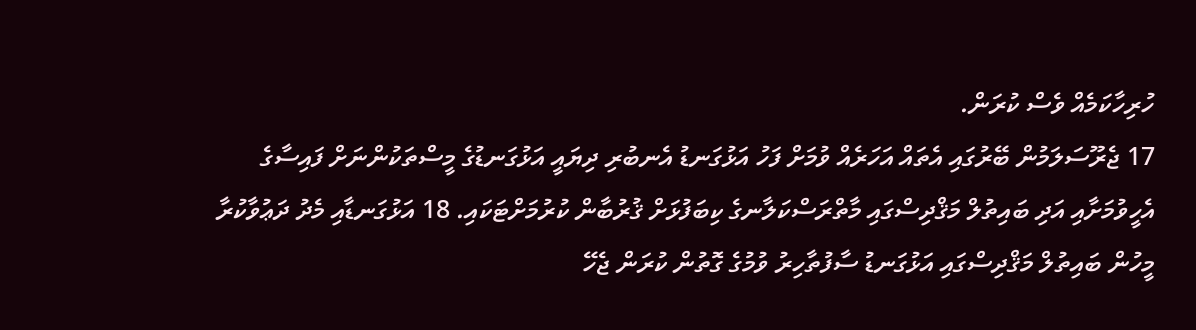ހުރިހާކަމެއް ވެސް ކުރަން.
17 ޖެރޫސަލަމުން ބޭރުގައި އެތައް އަހަރެއް ވުމަށް ފަހު އަޅުގަނޑު އެނބުރި ދިޔައީ އަޅުގަނޑުގެ މީސްތަކުންނަށް ފައިސާގެ އެހީވުމަށާއި އަދި ބައިތުލް މަޤްދިސްގައި މާތްރަސްކަލާނގެ ކިބަފުޅަށް ޤުރުބާން ކުރުމަށްޓަކައި. 18 އަޅުގަނޑާއި މެދު ދަޢުވާކުރާ މީހުން ބައިތުލް މަޤްދިސްގައި އަޅުގަނޑު ސާފުތާހިރު ވުމުގެ ގޮތުން ކުރަން ޖެހޭ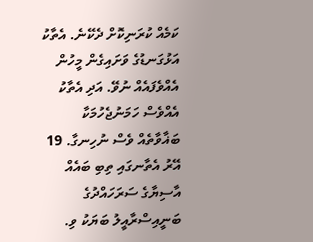ކަމެއް ކުރަނިކޮށް ދެކޭނެ. އެތާކު އަޅުގަނޑުގެ ވަށައިގެން މީހުން އެއްވެފައެއް ނުވޭ. އަދި އެތާކު އެއްވެސް ހަމަނުޖެހުމަކާ ބަޣާވާތެއް ވެސް ނުހިނގާ. 19 އޭރު އެތާނގައި ތިބި ބައެއް އާސިޔާގެ ސަރަހައްދުގެ ބަނީއިސްރާއީލު ބަޔަކު ވި.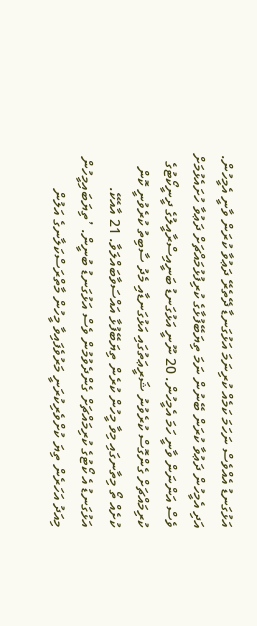އަޅުގަނޑު އެއްވެސް ނަހަމަ ކަމެއް ކުރިނަމަ އަޅުގަނޑާ ދޭތެރޭ ދަޢުވާ ކުރަން ވާނީ އެމީހުން. އަދި އެމީހުން ދަޢުވާ ކުރަން ބޭނުން ނަމަ ތިޔަބޭފުޅާގެ ކުރިފުޅުމައްޗަށް ދަޢުވާ ހުށައެޅުމަށް ވެސް އަންނަން ވާނީ ހަމަ އެމީހުން. 20 ނޫނީ އަޅުގަނޑު ބަނީއިސްރާއީލުގެ ދީނީކޯޓުގެ ކުރިމައްޗަށް ގެންގޮސް ކުރެވުނު ޝަރީޢަތުގައި އަޅުގަނޑާއި މެދު ސާބިތު ކުރެވުނީ ކޮން ކުށެއް ތޯ މިތާނގައި މިވާ މީހުން ކުރެން ތިޔަބޭފުޅާ އައްސަވާބައްލަވާ. 21 އާއެކޭ. އަޅުގަނޑު އެ ކޯޓުގެ ކުރިމައްޗަށް ގެންދެވުމުން ވެސް އަޅުގަނޑު ބުނީން. ’ތިޔަބައިމީހުން މިއަދު އަހަރެން ތިޔަ ކުށްވެރިކުރަނީ މަރުވެފައިވާ މީހުން މާތްރަސްކަލާނގެ އަލުން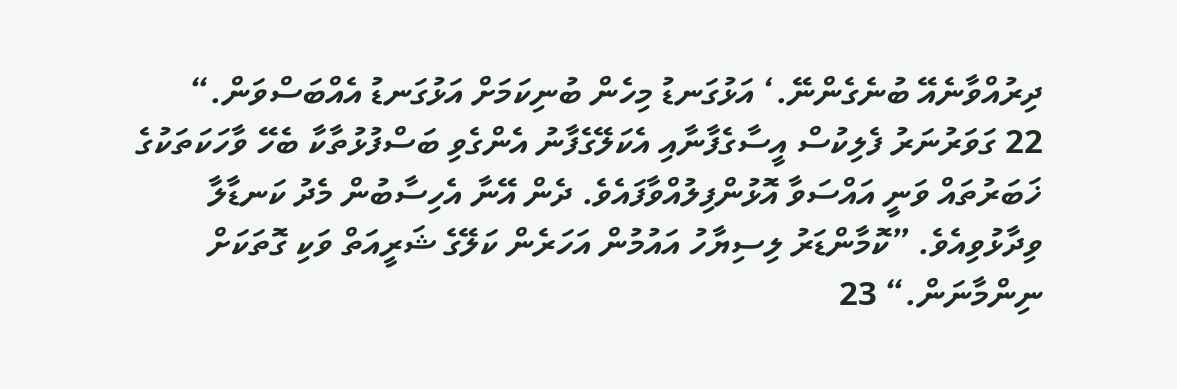ދިރުއްވާނެއޭ ބުނެގެންނޭ.‘ އަޅުގަނޑު މިހެން ބުނިކަމަށް އަޅުގަނޑު އެއްބަސްވަން.“
22 ގަވަރުނަރު ފެލިކުސް އީސާގެފާނާއި އެކަލޭގެފާނު އެންގެވި ބަސްފުޅުތާކާ ބެހޭ ވާހަކަތަކުގެ ޚަބަރުތައް ވަނީ އައްސަވާ އޮޅުންފިލުއްވާފައެވެ. ދެން އޭނާ އެހިސާބުން މެދު ކަނޑާލާ ވިދާޅުވިއެވެ. ”ކޮމާންޑަރު ލިސިޔާހު އައުމުން އަހަރެން ކަލޭގެ ޝަރީއަތް ވަކި ގޮތަކަށް ނިންމާނަން.“ 23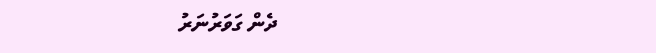ދެން ގަވަރުނަރު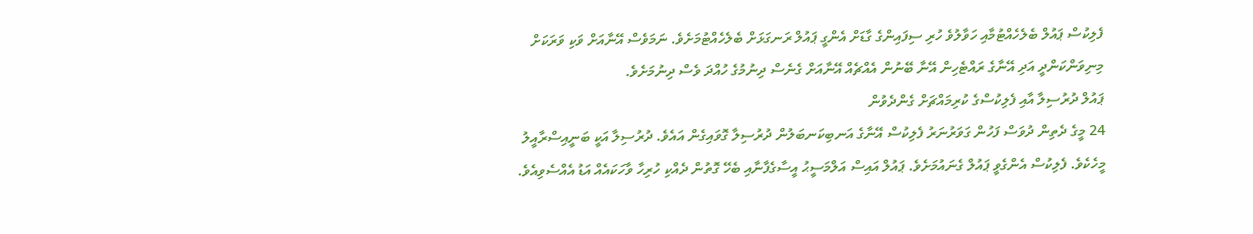ފެލިކުސް ޕައުލް ބެލެހެއްޓުމާއި ހަވާލުވެ ހުރި ސިފައިންގެ ގާޑަށް އެންގީ ޕައުލް ރަނގަޅަށް ބެލެހެއްޓުމަށެވެ. ނަމަވެސް އޭނާއަށް ވަކި ވަރަކަށް މިނިވަންކަންދީ އަދި އޭނާގެ ރައްޓެހިން އޭނާ ބޭނުން އެއްޗެއް އޭނާއަށް ގެނެސް ދިނުމުގެ ހުއްދަ ވެސް ދިނުމަށެވެ.
ޕައުލް ދުރުސިލާ އާއި ފެލިކުސްގެ ކުރިމައްޗަށް ގެންދެވުން
24 މީގެ ދެތިން ދުވަސް ފަހުން ގަވަރުނަރު ފެލިކުސް އޭނާގެ އަނބިކަނބަލުން ދުރުސިލާ ގޮވައިގެން އައެވެ. ދުރުސިލާ އަކީ ބަނީއިސްރާއީލު މީހެކެވެ. ފެލިކުސް އެންގެވީ ޕައުލް ގެނައުމަށެވެ. ޕައުލް އައިސް އަލްމަސީޙު އީސާގެފާނާއި ބެހޭ ގޮތުން ދެއްކި ހުރިހާ ވާހަކައެއް އަޑު އެއްސެވިއެވެ.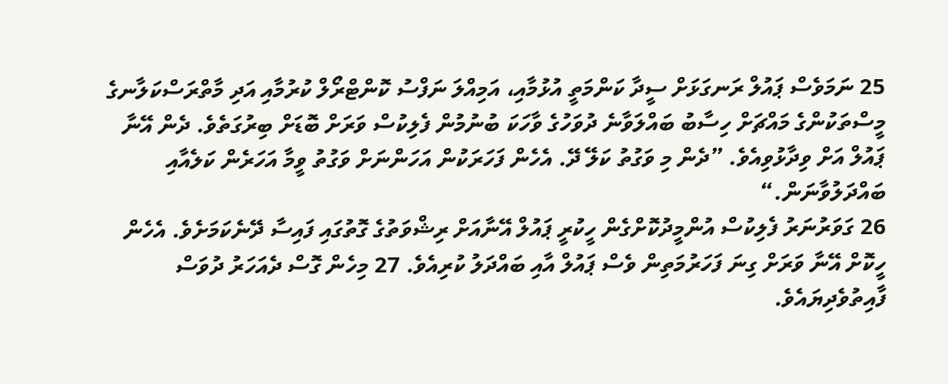25 ނަމަވެސް ޕައުލް ރަނގަޅަށް ސީދާ ކަންމަތީ އުޅުމާއި، އަމިއްލަ ނަފްސު ކޮންޓްރޯލް ކުރުމާއި އަދި މާތްރަސްކަލާނގެ މީސްތަކުންގެ މައްޗަށް ހިސާބު ބައްލަވާނެ ދުވަހުގެ ވާހަކަ ބުނުމުން ފެލިކުސް ވަރަށް ބޮޑަށް ބިރުގަތެވެ. ދެން އޭނާ ޕައުލް އަށް ވިދާޅުވިއެވެ. ”ދެން މި ވަގުތު ކަލޭ ދޭ. އެހެން ފަހަރަކުން އަހަންނަށް ވަގުތު ވީމާ އަހަރެން ކަލެއާއި ބައްދަލުވާނަން.“
26 ގަވަރުނަރު ފެލިކުސް އުންމީދުކޮށްގެން ހީކުރީ ޕައުލް އޭނާއަށް ރިޝްވަތުގެ ގޮތުގައި ފައިސާ ދޭނެކަމަށެވެ. އެހެން ހީކޮށް އޭނާ ވަރަށް ގިނަ ފަހަރުމަތިން ވެސް ޕައުލް އާއި ބައްދަލު ކުރިއެވެ. 27 މިހެން ގޮސް ދެއަހަރު ދުވަސް ފާއިތުވެދިޔައެވެ.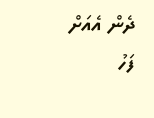ދެން އެއަށް ފަހު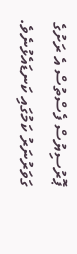ޕޮރުސިޔުސް ފެސްތުސް އެ ރަށުގެ ގަވަރުނަރު ކަމުގައި ކަނޑައެޅުނެވެ.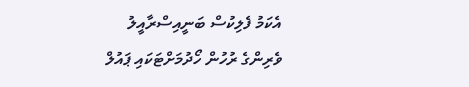އެކަމު ފެލިކުސް ބަނީއިސްރާއީލު ވެރިންގެ ރުހުން ހޯދުމަށްޓަކައި ޕައުލް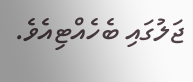ޖަލުގައި ބެހެއްޓިއެވެ.